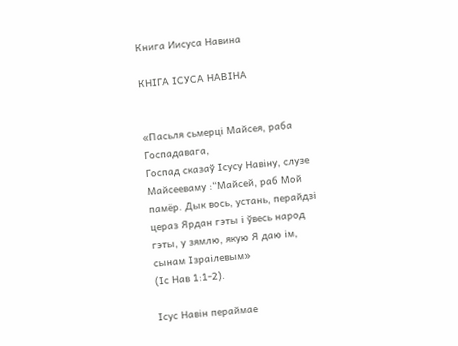Книга Иисуса Навина

КНІГА ІСУСА НАВІНА


«Пасьля сьмерці Майсея, раба Госпадавага,
Госпад сказаў Ісусу Навіну, слузе Майсееваму :“Майсей, раб Мой памёр. Дык вось, устань, перайдзі цераз Ярдан гэты і ўвесь народ гэты, у зямлю, якую Я даю ім, сынам Ізраілевым»
(Іс Нав 1:1-2).

Ісус Навін пераймае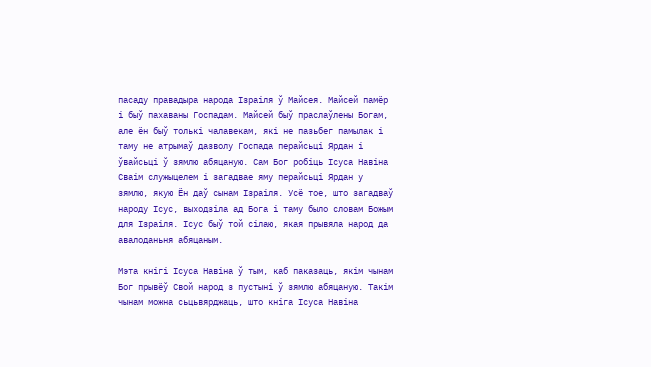пасаду правадыра народа Ізраіля ў Майсея. Майсей памёр і быў пахаваны Госпадам. Майсей быў праслаўлены Богам, але ён быў толькі чалавекам, які не пазьбег памылак і таму не атрымаў дазволу Госпада перайсьці Ярдан і ўвайсьці ў зямлю абяцаную. Сам Бог робіць Ісуса Навіна Сваім служыцелем і загадвае яму перайсьці Ярдан у зямлю, якую Ён даў сынам Ізраіля. Усё тое, што загадваў народу Ісус, выходзіла ад Бога і таму было словам Божым для Ізраіля. Ісус быў той сілаю, якая прывяла народ да авалоданьня абяцаным.

Мэта кнігі Ісуса Навіна ў тым, каб паказаць, якім чынам Бог прывёў Свой народ з пустыні ў зямлю абяцаную. Такім чынам можна сьцьвярджаць, што кніга Ісуса Навіна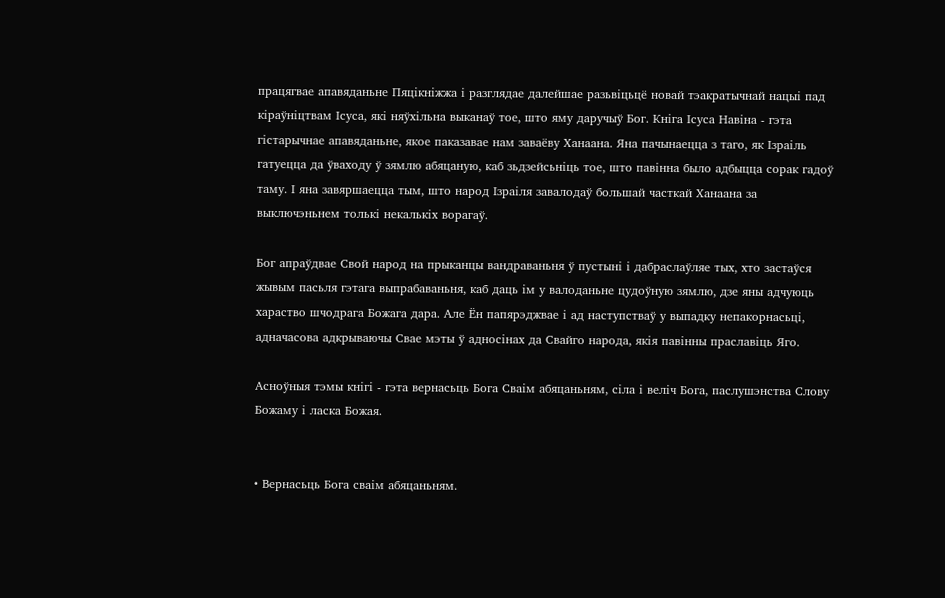працягвае апавяданьне Пяцікніжжа і разглядае далейшае разьвіцьцё новай тэакратычнай нацыі пад кіраўніцтвам Ісуса, які няўхільна выканаў тое, што яму даручыў Бог. Кніга Ісуса Навіна - гэта гістарычнае апавяданьне, якое паказавае нам заваёву Ханаана. Яна пачынаецца з таго, як Ізраіль гатуецца да ўваходу ў зямлю абяцаную, каб зьдзейсьніць тое, што павінна было адбыцца сорак гадоў таму. І яна завяршаецца тым, што народ Ізраіля завалодаў большай часткай Ханаана за выключэньнем толькі некалькіх ворагаў.

Бог апраўдвае Свой народ на прыканцы вандраваньня ў пустыні і дабраслаўляе тых, хто застаўся жывым пасьля гэтага выпрабаваньня, каб даць ім у валоданьне цудоўную зямлю, дзе яны адчуюць хараство шчодрага Божага дара. Але Ён папярэджвае і ад наступстваў у выпадку непакорнасьці, адначасова адкрываючы Свае мэты ў адносінах да Свайго народа, якія павінны праславіць Яго.

Асноўныя тэмы кнігі - гэта вернасьць Бога Сваім абяцаньням, сіла і веліч Бога, паслушэнства Слову Божаму і ласка Божая.


• Вернасьць Бога сваім абяцаньням.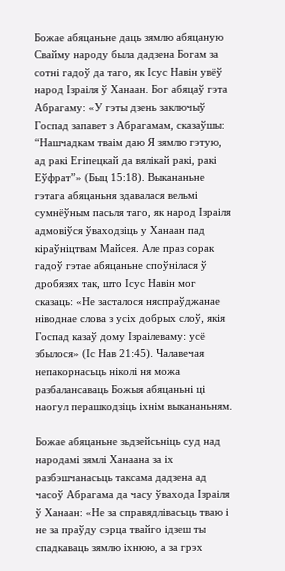Божае абяцаньне даць зямлю абяцаную Свайму народу была дадзена Богам за сотні гадоў да таго, як Ісус Навін увёў народ Ізраіля ў Ханаан. Бог абяцаў гэта Абрагаму: «У гэты дзень заключыў Госпад запавет з Абрагамам, сказаўшы: “Нашчадкам тваім даю Я зямлю гэтую, ад ракі Егіпецкай да вялікай ракі, ракі Еўфрат”» (Быц 15:18). Выкананьне гэтага абяцаньня здавалася вельмі сумнёўным пасьля таго, як народ Ізраіля адмовіўся ўваходзіць у Ханаан пад кіраўніцтвам Майсея. Але праз сорак гадоў гэтае абяцаньне споўнілася ў дробязях так, што Ісус Навін мог сказаць: «Не засталося няспраўджанае ніводнае слова з усіх добрых слоў, якія Госпад казаў дому Ізраілеваму: усё збылося» (Іс Нав 21:45). Чалавечая непакорнасьць ніколі ня можа разбалансаваць Божыя абяцаньні ці наогул перашкодзіць іхнім выкананьням.

Божае абяцаньне зьдзейсьніць суд над народамі зямлі Ханаана за іх разбэшчанасьць таксама дадзена ад часоў Абрагама да часу ўвахода Ізраіля ў Ханаан: «Не за справядлівасьць тваю і не за праўду сэрца твайго ідзеш ты спадкаваць зямлю іхнюю, а за грэх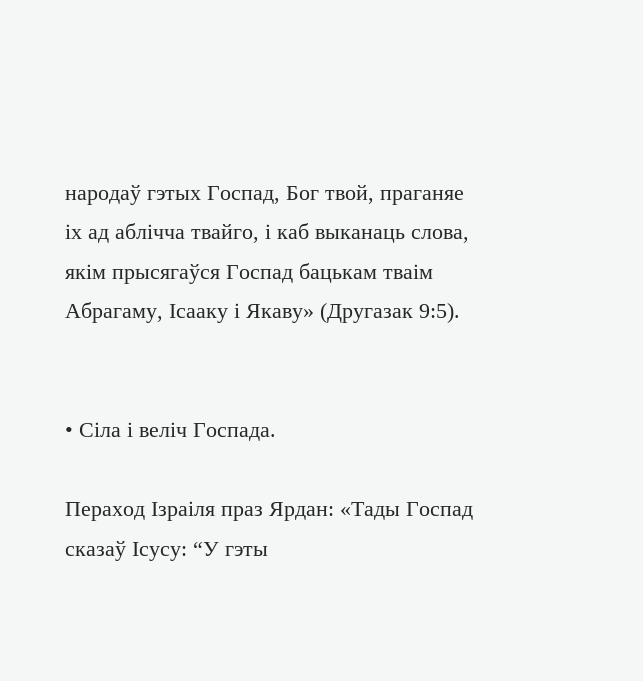народаў гэтых Госпад, Бог твой, праганяе іх ад аблічча твайго, і каб выканаць слова, якім прысягаўся Госпад бацькам тваім Абрагаму, Ісааку і Якаву» (Другазак 9:5).


• Сіла і веліч Госпада.

Пераход Ізраіля праз Ярдан: «Тады Госпад сказаў Ісусу: “У гэты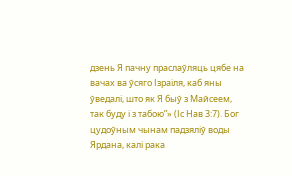дзень Я пачну праслаўляць цябе на вачах ва ўсяго Ізраіля, каб яны ўведалі, што як Я быў з Майсеем, так буду і з табою”» (Іс Нав 3:7). Бог цудоўным чынам падзяліў воды Ярдана, калі рака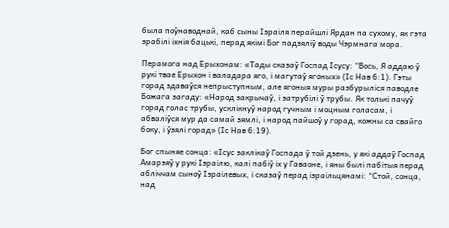была поўнаводнай, каб сыны Ізраіля перайшлі Ярдан па сухому, як гэта зрабілі іхнія бацькі, перад якімі Бог падзяліў воды Чэрмнага мора.

Перамога над Ерыхонам: «Тады сказаў Госпад Ісусу: “Вось, Я аддаю ў рукі твае Ерыхон і валадара яго, і магутаў ягоных» (Іс Нав 6:1). Гэты горад здаваўся непрыступным, але ягоныя муры разбурыліся паводле Божага загаду: «Народ закрычаў, і затрубілі ў трубы. Як толькі пачуў горад голас трубы, усклікнуў народ гучным і моцным голасам, і абваліўся мур да самай зямлі, і народ пайшоў у горад, кожны са свайго боку, і ўзялі горад» (Іс Нав 6:19).

Бог спыняе сонца: «Ісус заклікаў Госпада ў той дзень, у які аддаў Госпад Амарэяў у рукі Ізраілю, калі пабіў іх у Гаваоне, і яны былі пабітыя перад абліччам сыноў Ізраілевых, і сказаў перад ізраільцянамі: “Стой, сонца, над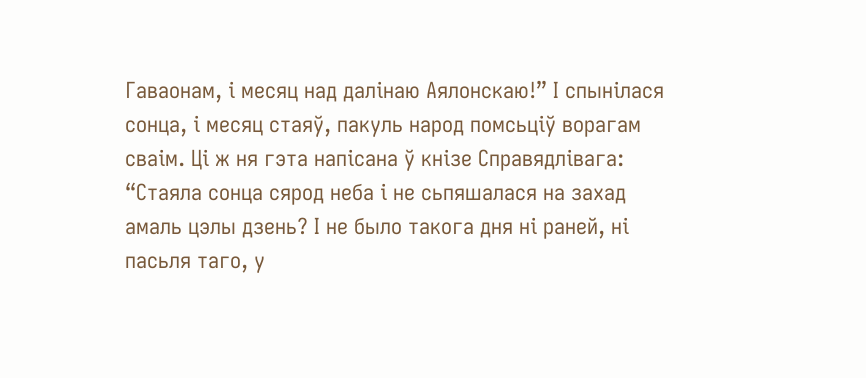Гаваонам, і месяц над далінаю Аялонскаю!” І спынілася сонца, і месяц стаяў, пакуль народ помсьціў ворагам сваім. Ці ж ня гэта напісана ў кнізе Справядлівага: “Стаяла сонца сярод неба і не сьпяшалася на захад амаль цэлы дзень? І не было такога дня ні раней, ні пасьля таго, у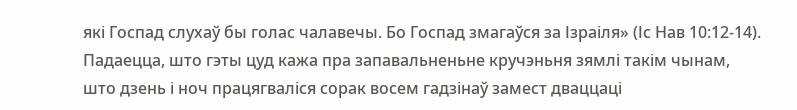які Госпад слухаў бы голас чалавечы. Бо Госпад змагаўся за Ізраіля» (Іс Нав 10:12-14). Падаецца, што гэты цуд кажа пра запавальненьне кручэньня зямлі такім чынам, што дзень і ноч працягваліся сорак восем гадзінаў замест дваццаці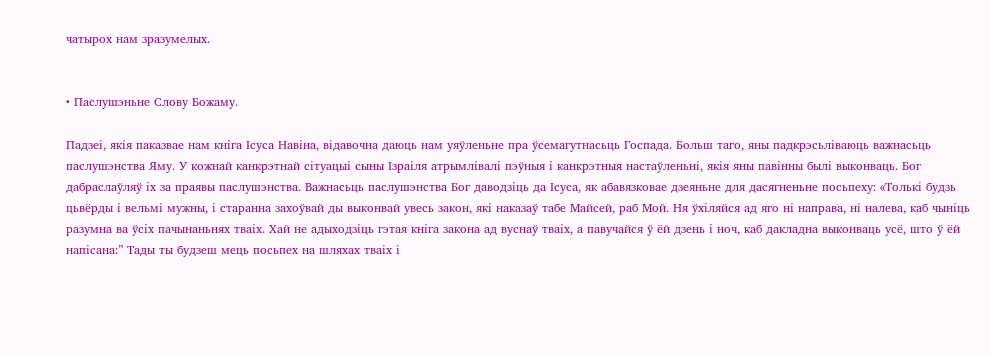чатырох нам зразумелых.


• Паслушэньне Слову Божаму.

Падзеі, якія паказвае нам кніга Ісуса Навіна, відавочна даюць нам уяўленьне пра ўсемагутнасьць Госпада. Больш таго, яны падкрэсьліваюць важнасьць паслушэнства Яму. У кожнай канкрэтнай сітуацыі сыны Ізраіля атрымлівалі пэўныя і канкрэтныя настаўленьні, якія яны павінны былі выконваць. Бог дабраслаўляў іх за праявы паслушэнства. Важнасьць паслушэнства Бог даводзіць да Ісуса, як абавязковае дзеяньне для дасягненьне посьпеху: «Толькі будзь цьвёрды і вельмі мужны, і старанна захоўвай ды выконвай увесь закон, які наказаў табе Майсей, раб Мой. Ня ўхіляйся ад яго ні направа, ні налева, каб чыніць разумна ва ўсіх пачынаньнях тваіх. Хай не адыходзіць гэтая кніга закона ад вуснаў тваіх, а павучайся ў ёй дзень і ноч, каб дакладна выконваць усё, што ў ёй напісана:” Тады ты будзеш мець посьпех на шляхах тваіх і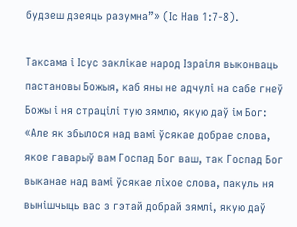будзеш дзеяць разумна”» (Іс Нав 1:7-8).

Таксама і Ісус заклікае народ Ізраіля выконваць пастановы Божыя, каб яны не адчулі на сабе гнеў Божы і ня страцілі тую зямлю, якую даў ім Бог: «Але як збылося над вамі ўсякае добрае слова, якое гаварыў вам Госпад Бог ваш, так Госпад Бог выканае над вамі ўсякае ліхое слова, пакуль ня вынішчыць вас з гэтай добрай зямлі, якую даў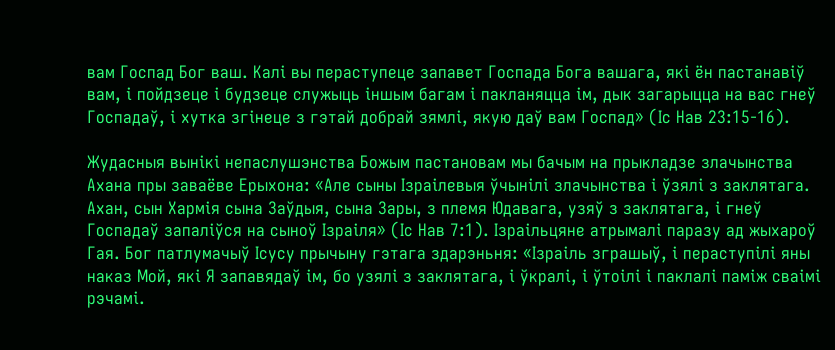вам Госпад Бог ваш. Калі вы пераступеце запавет Госпада Бога вашага, які ён пастанавіў вам, і пойдзеце і будзеце служыць іншым багам і пакланяцца ім, дык загарыцца на вас гнеў Госпадаў, і хутка згінеце з гэтай добрай зямлі, якую даў вам Госпад» (Іс Нав 23:15-16).

Жудасныя вынікі непаслушэнства Божым пастановам мы бачым на прыкладзе злачынства Ахана пры заваёве Ерыхона: «Але сыны Ізраілевыя ўчынілі злачынства і ўзялі з заклятага. Ахан, сын Хармія сына Заўдыя, сына Зары, з племя Юдавага, узяў з заклятага, і гнеў Госпадаў запаліўся на сыноў Ізраіля» (Іс Нав 7:1). Ізраільцяне атрымалі паразу ад жыхароў Гая. Бог патлумачыў Ісусу прычыну гэтага здарэньня: «Ізраіль зграшыў, і пераступілі яны наказ Мой, які Я запавядаў ім, бо узялі з заклятага, і ўкралі, і ўтоілі і паклалі паміж сваімі рэчамі.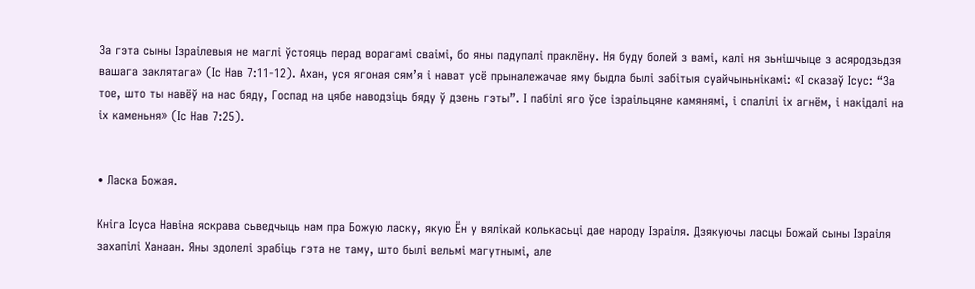За гэта сыны Ізраілевыя не маглі ўстояць перад ворагамі сваімі, бо яны падупалі праклёну. Ня буду болей з вамі, калі ня зьнішчыце з асяродзьдзя вашага заклятага» (Іс Нав 7:11-12). Ахан, уся ягоная сям’я і нават усё прыналежачае яму быдла былі забітыя суайчыньнікамі: «І сказаў Ісус: “За тое, што ты навёў на нас бяду, Госпад на цябе наводзіць бяду ў дзень гэты”. І пабілі яго ўсе ізраільцяне камянямі, і спалілі іх агнём, і накідалі на іх каменьня» (Іс Нав 7:25).


• Ласка Божая.

Кніга Ісуса Навіна яскрава сьведчыць нам пра Божую ласку, якую Ён у вялікай колькасьці дае народу Ізраіля. Дзякуючы ласцы Божай сыны Ізраіля захапілі Ханаан. Яны здолелі зрабіць гэта не таму, што былі вельмі магутнымі, але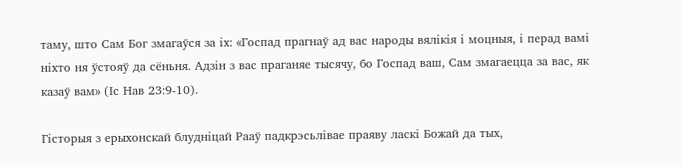таму, што Сам Бог змагаўся за іх: «Госпад прагнаў ад вас народы вялікія і моцныя, і перад вамі ніхто ня ўстояў да сёньня. Адзін з вас праганяе тысячу, бо Госпад ваш, Сам змагаецца за вас, як казаў вам» (Іс Нав 23:9-10).

Гісторыя з ерыхонскай блудніцай Рааў падкрэсьлівае праяву ласкі Божай да тых,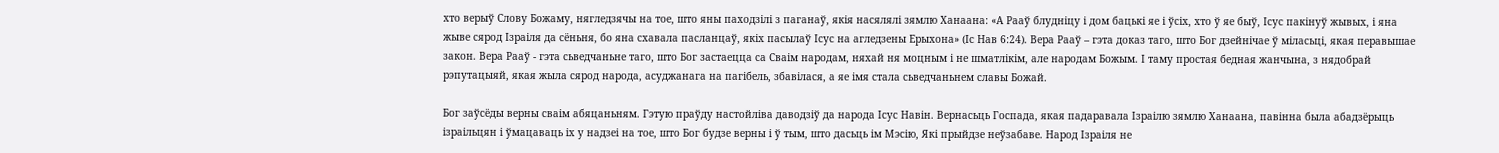хто верыў Слову Божаму, нягледзячы на тое, што яны паходзілі з паганаў, якія насялялі зямлю Ханаана: «А Рааў блудніцу і дом бацькі яе і ўсіх, хто ў яе быў, Ісус пакінуў жывых, і яна жыве сярод Ізраіля да сёньня, бо яна схавала пасланцаў, якіх пасылаў Ісус на агледзены Ерыхона» (Іс Нав 6:24). Вера Рааў – гэта доказ таго, што Бог дзейнічае ў міласьці, якая перавышае закон. Вера Рааў - гэта сьведчаньне таго, што Бог застаецца са Сваім народам, няхай ня моцным і не шматлікім, але народам Божым. І таму простая бедная жанчына, з нядобрай рэпутацыяй, якая жыла сярод народа, асуджанага на пагібель, збавілася, а яе імя стала сьведчаньнем славы Божай.

Бог заўсёды верны сваім абяцаньням. Гэтую праўду настойліва даводзіў да народа Ісус Навін. Вернасьць Госпада, якая падаравала Ізраілю зямлю Ханаана, павінна была абадзёрыць ізраільцян і ўмацаваць іх у надзеі на тое, што Бог будзе верны і ў тым, што дасьць ім Мэсію, Які прыйдзе неўзабаве. Народ Ізраіля не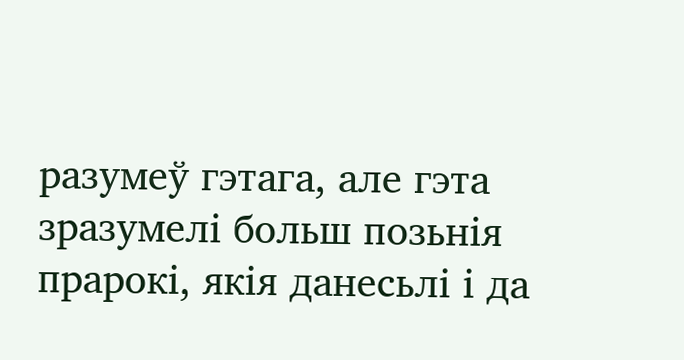разумеў гэтага, але гэта зразумелі больш позьнія прарокі, якія данесьлі і да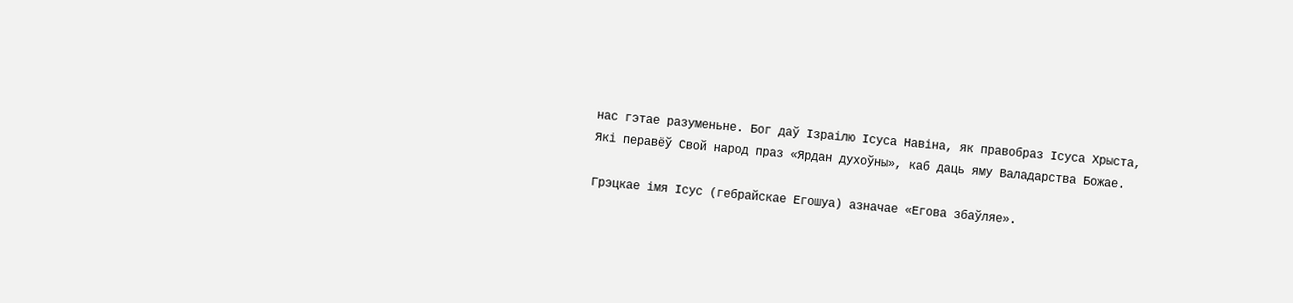нас гэтае разуменьне. Бог даў Ізраілю Ісуса Навіна, як правобраз Ісуса Хрыста, Які перавёў Свой народ праз «Ярдан духоўны», каб даць яму Валадарства Божае.

Грэцкае імя Ісус (гебрайскае Егошуа) азначае «Егова збаўляе».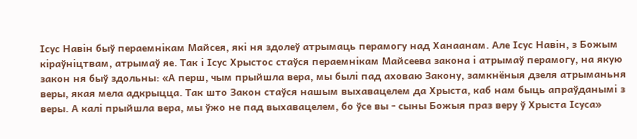Ісус Навін быў пераемнікам Майсея, які ня здолеў атрымаць перамогу над Ханаанам. Але Ісус Навін, з Божым кіраўніцтвам, атрымаў яе. Так і Ісус Хрыстос стаўся пераемнікам Майсеева закона і атрымаў перамогу, на якую закон ня быў здольны: «А перш, чым прыйшла вера, мы былі пад аховаю Закону, замкнёныя дзеля атрыманьня веры, якая мела адкрыцца. Так што Закон стаўся нашым выхавацелем да Хрыста, каб нам быць апраўданымі з веры. А калі прыйшла вера, мы ўжо не пад выхавацелем, бо ўсе вы - сыны Божыя праз веру ў Хрыста Ісуса»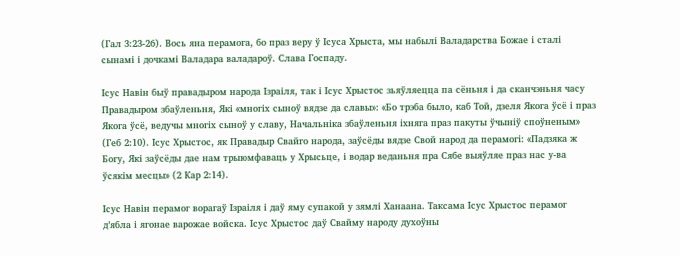(Гал 3:23-26). Вось яна перамога, бо праз веру ў Ісуса Хрыста, мы набылі Валадарства Божае і сталі сынамі і дочкамі Валадара валадароў. Слава Госпаду.

Ісус Навін быў правадыром народа Ізраіля, так і Ісус Хрыстос зьяўляецца па сёньня і да сканчэньня часу Правадыром збаўленьня, Які «многіх сыноў вядзе да славы»: «Бо трэба было, каб Той, дзеля Якога ўсё і праз Якога ўсё, ведучы многіх сыноў у славу, Начальніка збаўленьня іхняга праз пакуты ўчыніў споўненым» (Геб 2:10). Ісус Хрыстос, як Правадыр Свайго народа, заўсёды вядзе Свой народ да перамогі: «Падзяка ж Богу, Які заўсёды дае нам трыюмфаваць у Хрысьце, і водар веданьня пра Сябе выяўляе праз нас у-ва ўсякім месцы» (2 Кар 2:14).

Ісус Навін перамог ворагаў Ізраіля і даў яму супакой у зямлі Ханаана. Таксама Ісус Хрыстос перамог д’ябла і ягонае варожае войска. Ісус Хрыстос даў Свайму народу духоўны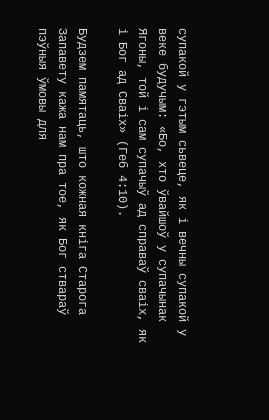супакой у гэтым сьвеце, як і вечны супакой у веке будучым: «Бо, хто ўвайшоў у супачынак Ягоны, той і сам супачыў ад справаў сваіх, як і Бог ад Сваіх» (Геб 4:10).

Будзем памятаць, што кожная кніга Старога Запавету кажа нам пра тое, як Бог ствараў пэўныя ўмовы для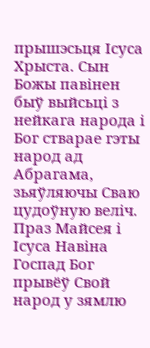прышэсьця Ісуса Хрыста. Сын Божы павінен быў выйсьці з нейкага народа і Бог стварае гэты народ ад Абрагама, зьяўляючы Сваю цудоўную веліч. Праз Майсея і Ісуса Навіна Госпад Бог прывёў Свой народ у зямлю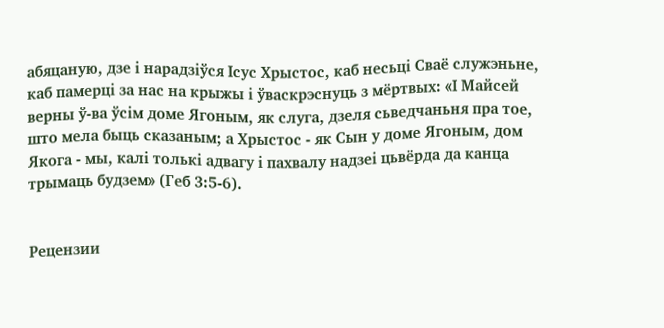абяцаную, дзе і нарадзіўся Ісус Хрыстос, каб несьці Сваё служэньне, каб памерці за нас на крыжы і ўваскрэснуць з мёртвых: «І Майсей верны ў-ва ўсім доме Ягоным, як слуга, дзеля сьведчаньня пра тое, што мела быць сказаным; а Хрыстос - як Сын у доме Ягоным, дом Якога - мы, калі толькі адвагу і пахвалу надзеі цьвёрда да канца трымаць будзем» (Геб 3:5-6).


Рецензии